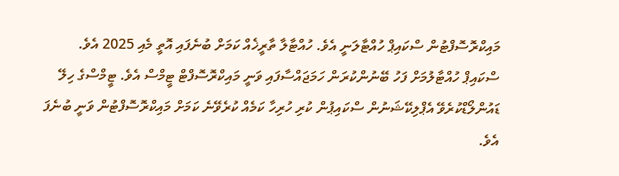މައިކްރޮސޮފްޓުން ސްކައިޕް ހުއްޓާލަނީ އެވެ. ހުއްޓާލާ ތާރީޚެއް ކަމަށް ބުނެފައި އޮތީ މެއި 2025 އެވެ.
ސްކައިޕް ހުއްޓާލުމަށް ފަހު ބޭނުންކުރަން ހަމަޖައްސާފައި ވަނީ މައިކްރޮސޮފްޓް ޓީމްސް އެވެ. ޓީމްސްގެ ހިލޭ ޑައުންލޯޑްކުރެވޭ އެޕްލިކޭޝަނުން ސްކައިޕުން ކުރި ހުރިހާ ކަމެއް ކުރެވޭނެ ކަމަށް މައިކްރޮސޮފްޓުން ވަނީ ބުނެފަ އެވެ.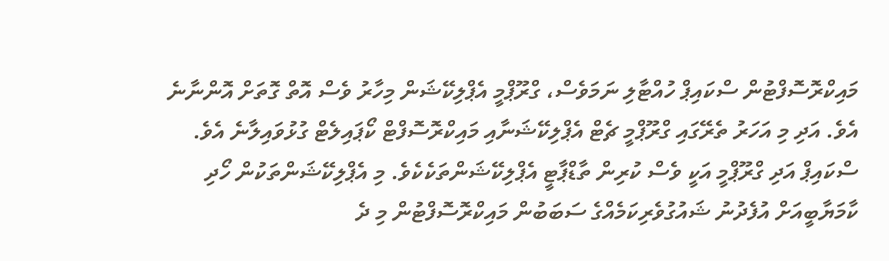މައިކްރޮސޮފްޓުން ސްކައިޕް ހުއްޓާލި ނަމަވެސް، ގްރޫޕްމީ އެޕްލިކޭޝަން މިހާރު ވެސް އޮތް ގޮތަށް އޮންނާނެ އެވެ. އަދި މި އަހަރު ތެރޭގައި ގްރޫޕްމީ ޗެޓް އެޕްލިކޭޝަނާއި މައިކްރޮސޮފްޓް ކޯޕައިލެޓް ގުޅުވައިލާނެ އެވެ.
ސްކައިޕް އަދި ގްރޫޕްމީ އަކީ ވެސް ކުރިން ތާޑްޕާޓީ އެޕްލިކޭޝަންތަކެކެވެ. މި އެޕްލިކޭޝަންތަކުން ހޯދި ކާމަޔާބީއަށް އުފެދުނު ޝައުގުވެރިކަމެއްގެ ސަބަބުން މައިކްރޮސޮފްޓުން މި ދެ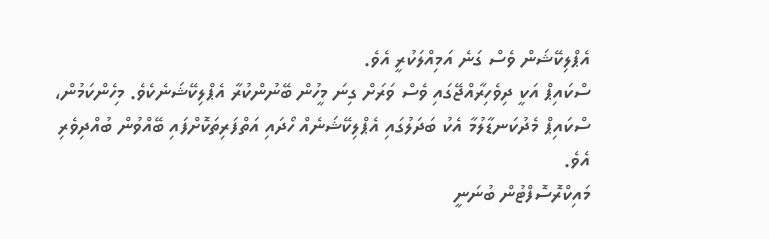އެޕްލިކޭޝަން ވެސް ގަނެ އަމިއްލަކުރީ އެވެ.
ސްކައިޕް އަކީ ދިވެހިރާއްޖޭގައި ވެސް ވަރަށް ގިނަ މީހުން ބޭނުންކުރާ އެޕްލިކޭޝަނެކެވެ. މިހެންކަމުން، ސްކައިޕް މެދުކަނޑާލުމާ އެކު ބަދަލުގައި އެޕްލިކޭޝަނެއް ހޯދައި އަތްފަރިތަކޮށްފައި ބޭއްވުން ބުއްދިވެރި އެވެ.
މައިކްރޮސޮފްޓުން ބުނަނީ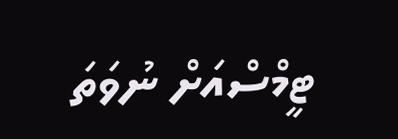ޓީމްސްއަށް ނުވަތަ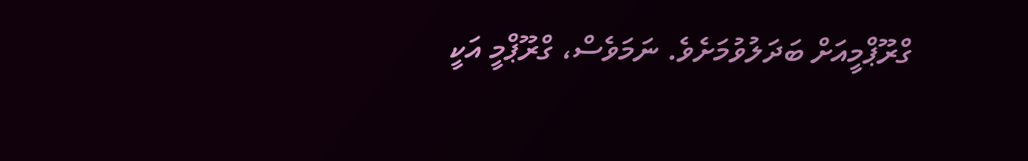ގްރޫޕްމީއަށް ބަދަލުވުމަށެވެ. ނަމަވެސް، ގްރޫޕްމީ އަކީ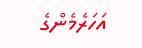އަހަރެމެންގެ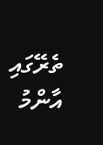ތެރޭގައި އާންމު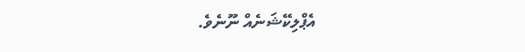އެޕްލިކޭޝަނެއް ނޫނެވެ.